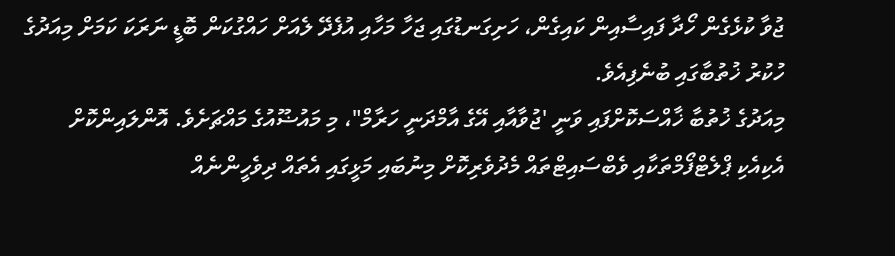ޖުވާ ކުޅެގެން ހޯދާ ފައިސާއިން ކައިގެން، ހަށިގަނޑުގައި ޖަހާ މަހާއި އުފެދޭ ލެއަށް ހައްގުކަން ބޮޑީ ނަރަކަ ކަމަށް މިއަދުގެ ހުކުރު ޚުތުބާގައި ބުނެފިއެވެ.
މިއަދުގެ ޚުތުބާ ޚާއްސަކޮށްފައި ވަނީ 'ޖުވާއާއި އޭގެ އާމްދަނީ ހަރާމް"، މި މައުޟޫއުގެ މައްޗަށެވެ. އޮންލައިންކޮށް އެކިއެކި ޕްލެޓްފޯމްތަކާއި ވެބްސައިޓްތައް މެދުވެރިކޮށް މިނުބައި މަޅީގައި އެތައް ދިވެހީންނެއް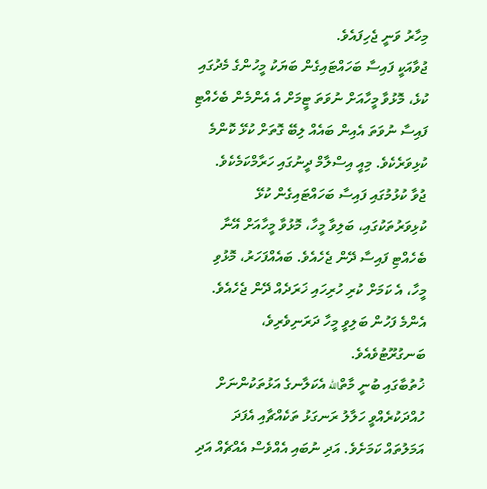މިހާރު ވަނީ ޖެހިފައެވެ.
ޖުވާއަކީ ފައިސާ ބަހައްޓައިގެން ބަޔަކު މީހުންގެ މެދުގައި ކުޅެ، މޮޅުވާ މީހާއަށް ނުވަތަ ޓީމަށް އެ އެންމެން ބެހެއްޓި ފައިސާ ނުވަތަ އެއިން ބައެއް ލިބޭ ގޮތަށް ކުޅޭ ކޮންމެ ކުޅިވަރެކެވެ. މިއީ އިސްލާމް ދީނުގައި ހަރާމްކަމެކެވެ.
ޖުވާ ކުޅުމުގައި ފައިސާ ބަހައްޓައިގެން ކުޅޭ ކުޅިވަރުތަކުގައި، ބަލިވާ މީހާ، މޮޅުވާ މީހާއަށް އޭނާ ބެހެއްޓި ފައިސާ ދޭން ޖެހެއެވެ. ބައެއްފަހަރު، މޮޅުވި މީހާ، އެ ކަމަށް ކުރި ހުރިހައި ޚަރަދެއް ދޭން ޖެހެއެވެ. އެންމެ ފަހުން ބަލިވީ މީހާ ދަރަނިވެރިވެ، ބަނގުރޫޓުވެއެވެ.
ޚުތުބާގައި ބުނީ މާތްالله އެކަލާނގެ އަޅުތަކުންނަށް ހުއްދަކުރެއްވީ ހަލާލު ރަނގަޅު ތަކެއްޗާއި އެފަދަ އަމަލުތައް ކަމަށެވެ. އަދި ނުބައި އެއްވެސް އެއްޗެއް އަދި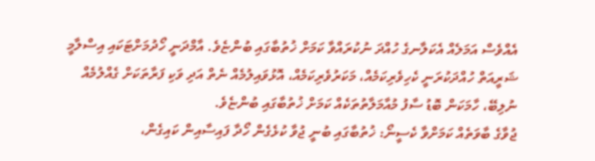އެއްވެސް އަމަލެއް އެކަލާނގެ ހުއްދަ ނުކުރައްވާ ކަމަށް ޚުތުބާގައި ބުންޏެވެ. އާމްދަނީ ހޯދުމަށްޓަކައި އިސްލާމީ ޝަރީއަތް ހުއްދަކުރަނީ ކެހިވެރިކަމެއް، މަކަރުވެރިކަމެއް، އޮޅުވައިލުމެއް ނެތް އަދި ވަކި ފަރާތަކަށް ގެއްލުމެއް ނުލިބޭ، ހާމަކަން ބޮޑު ސާފު މުއާމަލާތުތަކެއް ކަމަށް ޚުތުބާގައި ބުންޏެވެ.
ޖުވާގެ ބާވަތެއް ކަމަށްވާ ކެސީނޯ: ޚުތުބާގައި ބުނީ ޖުވާ ކުޅެގެން ހޯދާ ފައިސާއިން ކައިގެން،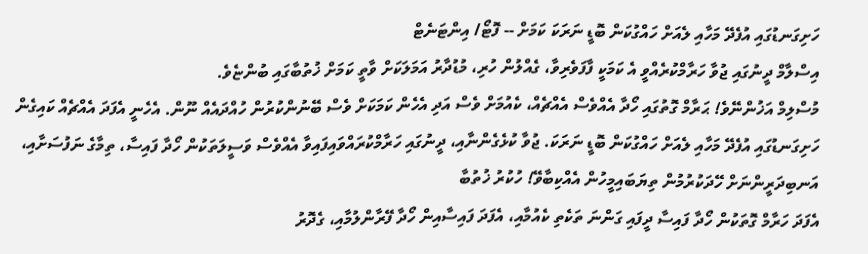ހަށިގަނޑުގައި އުފެދޭ މަހާއި ލެއަށް ހައްގުކަން ބޮޑީ ނަރަކަ ކަމަށް -- ފޮޓޯ/ އިންޓަނެޓް
އިސްލާމް ދީނުގައި ޖުވާ ހަރާމްކުރެއްވީ އެ ކަމަކީ ފާފަވެރިވާ، ގެއްލުން ހުރި، މުޑުދާރު އަމަލަކަށް ވާތީ ކަމަށް ޚުތުބާގައި ބުންޏެވެ.
މުސްލިމް އަޚުންނޭވެ! ޙަރާމް ގޮތުގައި ހޯދާ އެއްވެސް އެއްޗެއް، ކެއުމަށް ވެސް އަދި އެހެން ކަމަކަށް ވެސް ބޭނުންކުރުން ހުއްދައެއް ނޫން. އެހެނީ އެފަދަ އެއްޗެއް ކައިގެން ހަށިގަނޑުގައި އުފެދޭ މަހާއި ލެއަށް ހައްގުކަން ބޮޑީ ނަރަކަ. ޖުވާ ކުޅެގެންނާއި، ދީނުގައި ހަރާމްކުރައްވައިފައިވާ އެއްވެސް ވަސީލަތަކުން ހޯދާ ފައިސާ، ތިމާގެ ނަފުސަށާއި، އަނބިދަރީންނަށް ހޭދަކުރުމުން ތިޔަބައިމީހުން އެއްކިބާވޭ! ހުކުރު ޚުތުބާ
އެފަދަ ހަރާމް ގޮތަކުން ހޯދާ ފައިސާ ދީފައި ގަންނަ ތަކެތި ކެއުމާއި، އެފަދަ ފައިސާއިން ހޯދާ ފޭރާންލުމާއި، ގެދޮރު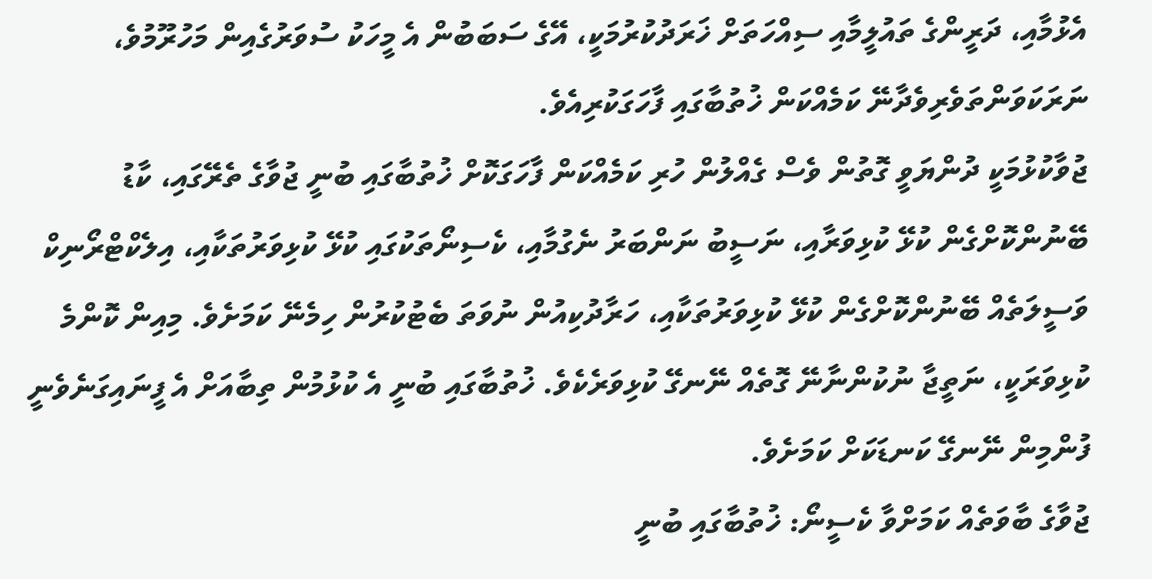އެޅުމާއި، ދަރީންގެ ތައުލީމާއި ސިއްހަތަށް ޚަރަދުކުރުމަކީ، އޭގެ ސަބަބުން އެ މީހަކު ސުވަރުގެއިން މަހުރޫމުވެ، ނަރަކަވަންތަވެރިވެދާނޭ ކަމެއްކަން ޚުތުބާގައި ފާހަގަކުރިއެވެ.
ޖުވާކުޅުމަކީ ދުންޔަވީ ގޮތުން ވެސް ގެއްލުން ހުރި ކަމެއްކަން ފާހަގަކޮށް ޚުތުބާގައި ބުނީ ޖުވާގެ ތެރޭގައި، ކާޑު ބޭނުންކޮށްގެން ކުޅޭ ކުޅިވަރާއި، ނަސީބު ނަންބަރު ނެގުމާއި، ކެސިނޯތަކުގައި ކުޅޭ ކުޅިވަރުތަކާއި، އިލެކްޓްރޯނިކް ވަސީލަތެއް ބޭނުންކޮށްގެން ކުޅޭ ކުޅިވަރުތަކާއި، ހަރާދުކިއުން ނުވަތަ ބެޓުކުރުން ހިމެނޭ ކަމަށެވެ. މިއިން ކޮންމެ ކުޅިވަރަކީ، ނަތީޖާ ނުކުންނާނޭ ގޮތެއް ނޭނގޭ ކުޅިވަރެކެވެ. ޚުތުބާގައި ބުނީ އެ ކުޅުމުން ތިބާއަށް އެ ފީނައިގަނެވެނީ ފުންމިން ނޭނގޭ ކަނޑަކަށް ކަމަށެވެ.
ޖުވާގެ ބާވަތެއް ކަމަށްވާ ކެސީނޯ: ޚުތުބާގައި ބުނީ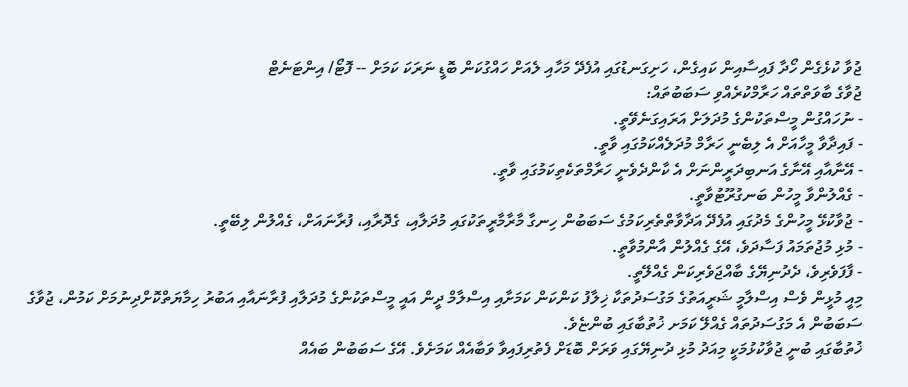ޖުވާ ކުޅެގެން ހޯދާ ފައިސާއިން ކައިގެން، ހަށިގަނޑުގައި އުފެދޭ މަހާއި ލެއަށް ހައްގުކަން ބޮޑީ ނަރަކަ ކަމަށް -- ފޮޓޯ/ އިންޓަނެޓް
ޖުވާގެ ބާވަތްތައް ހަރާމްކުރެއްވި ސަބަބުތައް:
- ނުހައްގުން މީސްތަކުންގެ މުދަލަށް އަރައިގަނެވޭތީ.
- ފައިދާވާ މީހާއަށް އެ ލިބެނީ ހަރާމް މުދަލެއްކަމުގައި ވާތީ.
- އޭނާއާއި އޭނާގެ އަނބިދަރީންނަށް އެ ކާންދެވެނީ ހަރާމްތަކެތިކަމުގައި ވާތީ.
- ގެއްލުންވާ މީހުން ބަނގުރޫޓުވާތީ.
- ޖުވާކުޅޭ މީހުންގެ މެދުގައި އުފެދޭ އަދާވާތްތެރިކަމުގެ ސަބަބުން ހިނގާ މާރާމާރީތަކުގައި މުދަލާއި، ގެދޮރާއި، ފުރާނައަށް، ގެއްލުން ލިބޭތީ.
- މުޅި މުޖުތަމައު ފަސާދަވެ، އޭގެ ގެއްލުން އާންމުވާތީ.
- ފާފަވެރިވެ، ދެދުނިޔޭގެ ބާއްޖަވެރިކަން ގެއްލޭތީ.
މިއީ މުޅީން ވެސް އިސްލާމީ ޝަރީއަތުގެ މަގުސަދުތަކާ ޚިލާފު ކަންކަން ކަމަށާއި އިސްލާމް ދީން އައީ މީސްތަކުންގެ މުދަލާއި ފުރާނައާއި އަބުރު ހިމާޔަތްކޮށްދިނުމަށް ކަމުން، ޖުވާގެ ސަބަބުން އެ މަގުސަދުތައް ގެއްލޭ ކަމަށ ޚުތުބާގައި ބުންޏެވެ.
ޚުތުބާގައި ބުނީ ޖުވާކުޅުމަކީ މިއަދު މުޅި ދުނިޔޭގައި ވަރަށް ބޮޑަށް ފެތުރިފައިވާ ވަބާއެއް ކަމަށެވެ. އޭގެ ސަބަބުން ބައެއް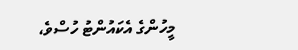މީހުންގެ އެކައުންޓު ހުސްވެ،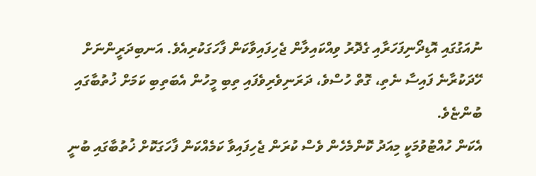ނުއަގުގައި އޮޑިދޯނިފަހަރާއި ގެދޮރު ވިއްކައިލާން ޖެހިފައިވާކަން ފާހަގަކުރިއެވެ. އަނބިދަރީންނަށް ހޭދަކުރާނެ ފައިސާ ނެތި، ގޮތް ހުސްވެ، ދަރަނިވެރިވެފައި ތިބި މީހުން އެބަތިބި ކަމަށް ޚުތުބާގައި ބުންޏެވެ.
އެކަން ހުއްޓުވުމަކީ މިއަދު ކޮންމެހެން ވެސް ކުރަން ޖެހިފައިވާ ކަމެއްކަން ފާހަގަކޮށް ޚުތުބާގައި ބުނީ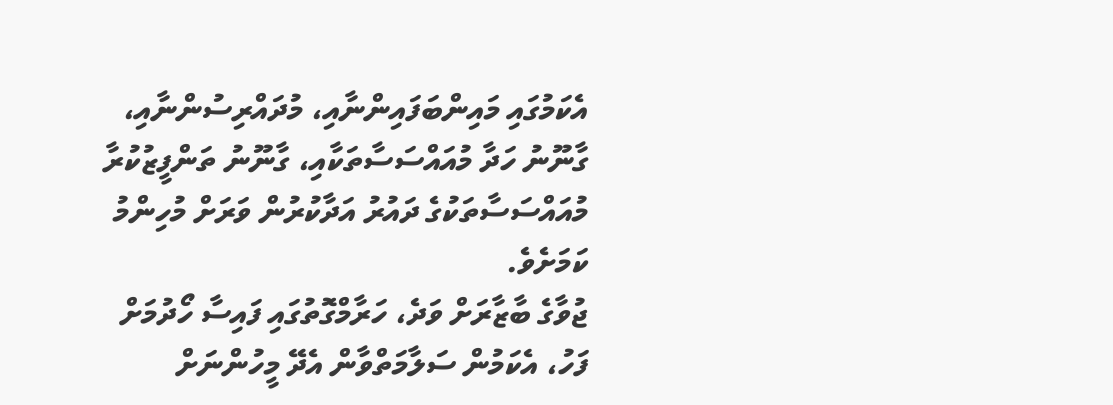އެކަމުގައި މައިންބަފައިންނާއި، މުދައްރިސުންނާއި، ގާނޫނު ހަދާ މުއައްސަސާތަކާއި، ގާނޫނު ތަންފީޒުކުރާ މުއައްސަސާތަކުގެ ދައުރު އަދާކުރުން ވަރަށް މުހިންމު ކަމަށެވެ.
ޖުވާގެ ބާޒާރަށް ވަދެ، ހަރާމްގޮތުގައި ފައިސާ ހޯދުމަށް ފަހު، އެކަމުން ސަލާމަތްވާން އެދޭ މީހުންނަށް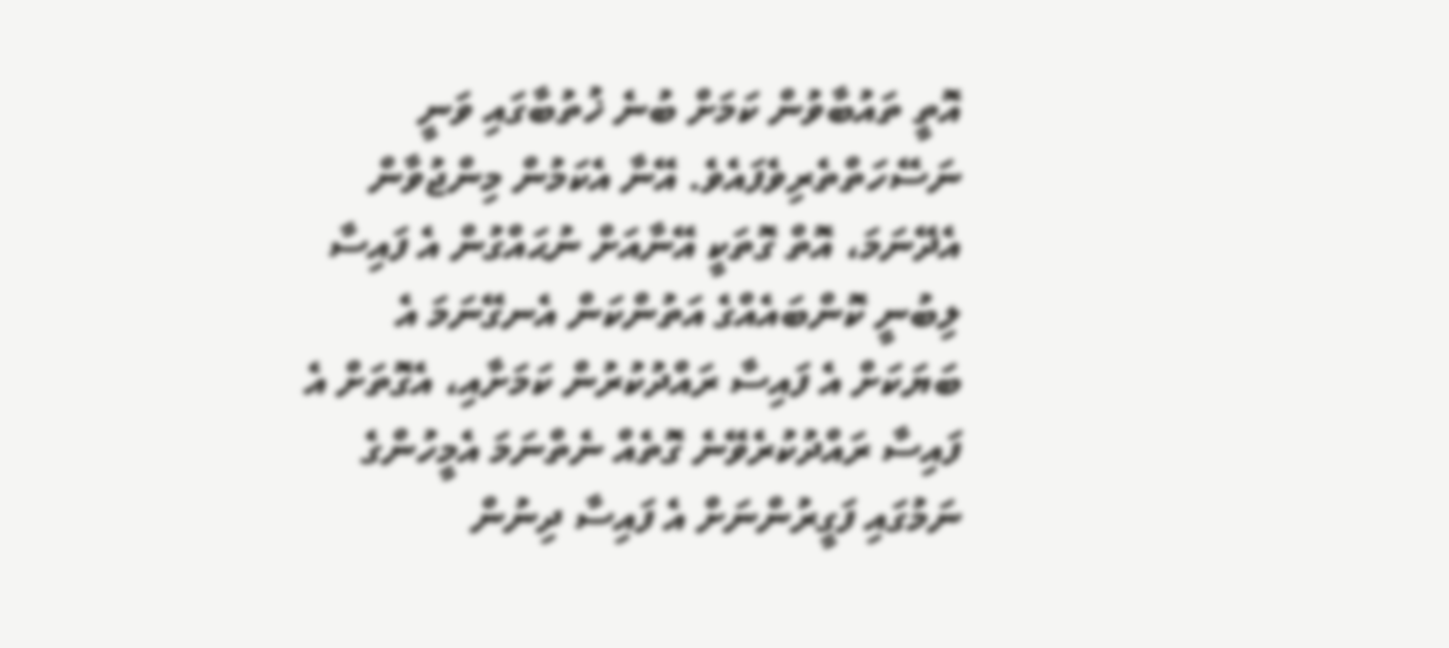އޮތީ ތައުބާވުން ކަމަށް ބުނެ ޚުތުބާގައި ވަނީ ނަސޭހަތްތެރިވެފައެވެ. އޭނާ އެކަމުން މިންޖުވާން އެދޭނަމަ، އޮތް ގޮތަކީ އޭނާއަށް ނުޙައްގުން އެ ފައިސާ ލިބުނީ ކޮންބައެއްގެ އަތުންކަން އެނގޭނަމަ އެ ބަޔަކަށް އެ ފައިސާ ރައްދުކުރުން ކަމަށާއި، އެގޮތަށް އެ ފައިސާ ރައްދުކުރެވޭނެ ގޮތެއް ނެތްނަމަ އެމީހުންގެ ނަމުގައި ފަގީރުންނަށް އެ ފައިސާ ދިނުން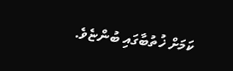ކަމަށް ޚުތުބާގައި ބުންޏެވެ.